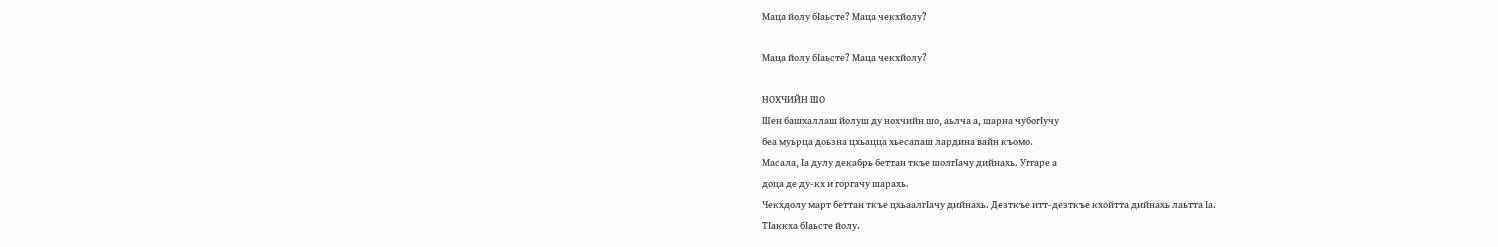Маца йолу бIаьсте? Маца чекхйолу?

Маца йолу бIаьсте? Маца чекхйолу?

НОХЧИЙН ШО
Шен башхаллаш йолуш ду нохчийн шо, аьлча а, шарна чубогIучу
беа муьрца доьзна цхьацца хьесапаш лардина вайн къомо.
Масала, Iа дулу декабрь беттан ткъе шолгIачу дийнахь. Уггаре а
доца де ду-кх и горгачу шарахь.
Чекхдолу март беттан ткъе цхьаалгIачу дийнахь. Дезткъе итт-дезткъе кхойтта дийнахь лаьтта Iа.
ТIаккха бIаьсте йолу.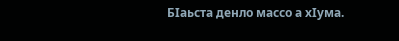БIаьста денло массо а хIума.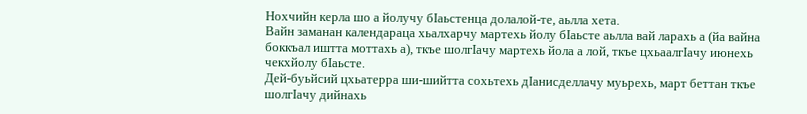Нохчийн керла шо а йолучу бIаьстенца долалой-те, аьлла хета.
Вайн заманан календараца хьалхарчу мартехь йолу бIаьсте аьлла вай ларахь а (йа вайна боккъал иштта моттахь а), ткъе шолгIачу мартехь йола а лой, ткъе цхьаалгIачу июнехь чекхйолу бIаьсте.
Дей-буьйсий цхьатерра ши-шийтта сохьтехь дIанисделлачу муьрехь, март беттан ткъе шолгIачу дийнахь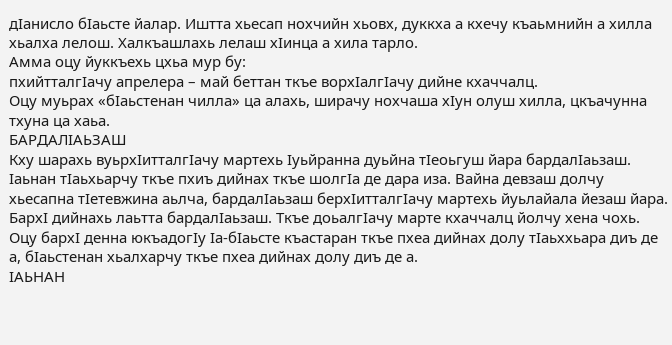дIанисло бIаьсте йалар. Иштта хьесап нохчийн хьовх, дуккха а кхечу къаьмнийн а хилла хьалха лелош. Халкъашлахь лелаш хIинца а хила тарло.
Амма оцу йуккъехь цхьа мур бу:
пхийтталгIачу апрелера – май беттан ткъе ворхIалгIачу дийне кхаччалц.
Оцу муьрах «бIаьстенан чилла» ца алахь, ширачу нохчаша хIун олуш хилла, цкъачунна тхуна ца хаьа.
БАРДАЛIАЬЗАШ
Кху шарахь вуьрхIитталгIачу мартехь Iуьйранна дуьйна тIеоьгуш йара бардалIаьзаш. Iаьнан тIаьхьарчу ткъе пхиъ дийнах ткъе шолгIа де дара иза. Вайна девзаш долчу хьесапна тIетевжина аьлча, бардалIаьзаш берхIитталгIачу мартехь йуьлайала йезаш йара.
БархI дийнахь лаьтта бардалIаьзаш. Ткъе доьалгIачу марте кхаччалц йолчу хена чохь. Оцу бархI денна юкъадогIу Iа-бIаьсте къастаран ткъе пхеа дийнах долу тIаьххьара диъ де а, бIаьстенан хьалхарчу ткъе пхеа дийнах долу диъ де а.
IАЬНАН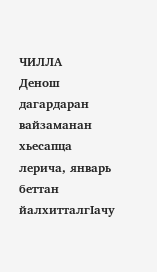ЧИЛЛА
Денош дагардаран вайзаманан хьесапца лерича, январь беттан йалхитталгIачу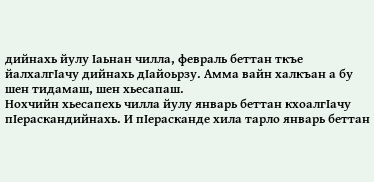дийнахь йулу Iаьнан чилла, февраль беттан ткъе йалхалгIачу дийнахь дIайоьрзу. Амма вайн халкъан а бу шен тидамаш, шен хьесапаш.
Нохчийн хьесапехь чилла йулу январь беттан кхоалгIачу пIераскандийнахь. И пIерасканде хила тарло январь беттан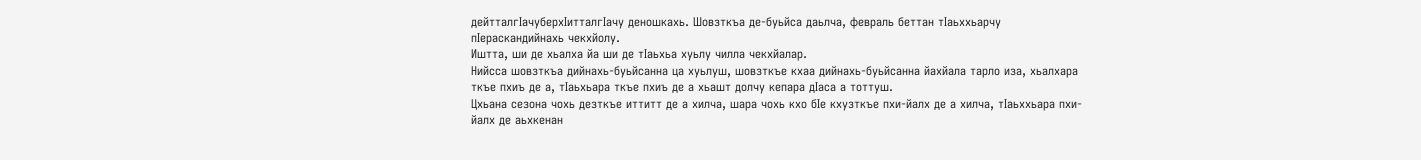дейтталгIачуберхIитталгIачу деношкахь. Шовзткъа де-буьйса даьлча, февраль беттан тIаьххьарчу пIераскандийнахь чекхйолу.
Иштта, ши де хьалха йа ши де тIаьхьа хуьлу чилла чекхйалар.
Нийсса шовзткъа дийнахь-буьйсанна ца хуьлуш, шовзткъе кхаа дийнахь-буьйсанна йахйала тарло иза, хьалхара ткъе пхиъ де а, тIаьхьара ткъе пхиъ де а хьашт долчу кепара дIаса а тоттуш.
Цхьана сезона чохь дезткъе иттитт де а хилча, шара чохь кхо бIе кхузткъе пхи-йалх де а хилча, тIаьххьара пхи-йалх де аьхкенан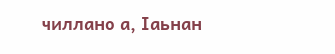чиллано а, Iаьнан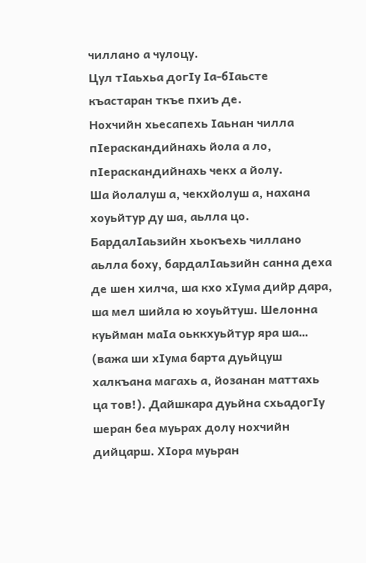чиллано а чулоцу.
Цул тIаьхьа догIу Iа-бIаьсте къастаран ткъе пхиъ де.
Нохчийн хьесапехь Iаьнан чилла пIераскандийнахь йола а ло, пIераскандийнахь чекх а йолу.
Ша йолалуш а, чекхйолуш а, нахана хоуьйтур ду ша, аьлла цо.
БардалIаьзийн хьокъехь чиллано аьлла боху, бардалIаьзийн санна деха де шен хилча, ша кхо хIума дийр дара, ша мел шийла ю хоуьйтуш. Шелонна куьйман маIа оьккхуьйтур яра ша… (важа ши хIума барта дуьйцуш халкъана магахь а, йозанан маттахь ца тов!). Дайшкара дуьйна схьадогIу шеран беа муьрах долу нохчийн дийцарш. ХIора муьран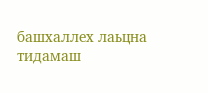башхаллех лаьцна тидамаш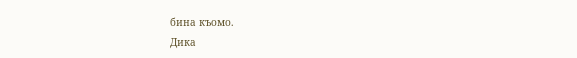бина къомо.
Дика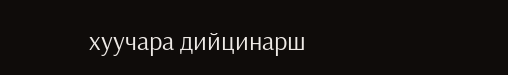хуучара дийцинарш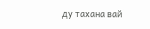ду тахана вай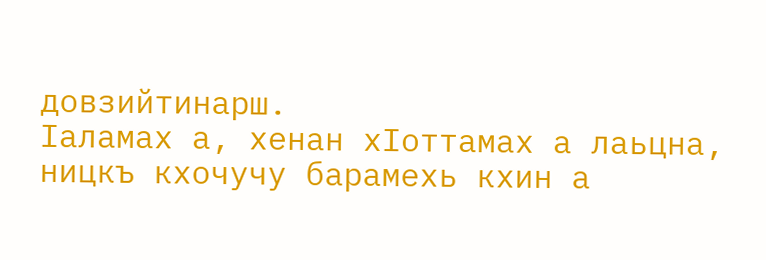довзийтинарш.
Iаламах а, хенан хIоттамах а лаьцна, ницкъ кхочучу барамехь кхин а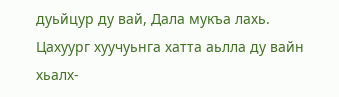дуьйцур ду вай, Дала мукъа лахь.
Цахуург хуучуьнга хатта аьлла ду вайн хьалх-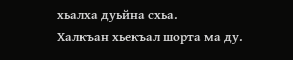хьалха дуьйна схьа.
Халкъан хьекъал шорта ма ду.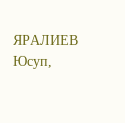ЯРАЛИЕВ Юсуп,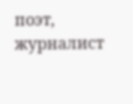поэт, журналист